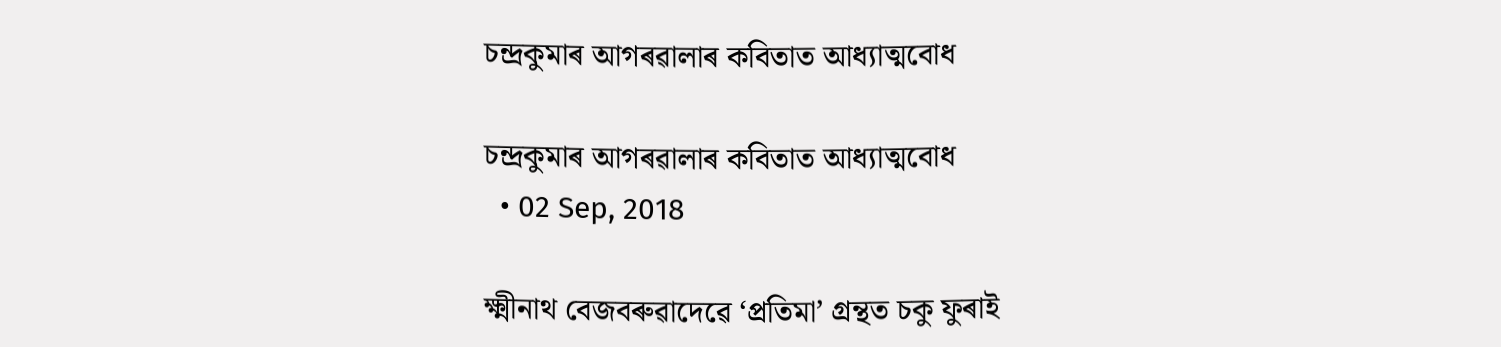চন্দ্রকুমাৰ আগৰৱালাৰ কবিতাত আধ্যাত্মবোধ

চন্দ্রকুমাৰ আগৰৱালাৰ কবিতাত আধ্যাত্মবোধ
  • 02 Sep, 2018

ক্ষ্মীনাথ বেজবৰুৱাদেৱে ‘প্রতিমা’ গ্রন্থত চকু ফুৰাই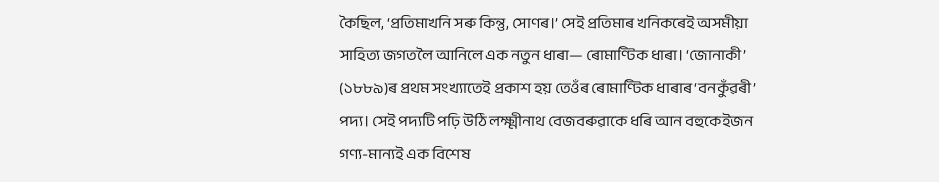কৈছিল, ‘প্রতিমাখনি সৰু কিন্তু, সোণৰ।’ সেই প্রতিমাৰ খনিকৰেই অসমীয়া সাহিত্য জগতলৈ আনিলে এক নতুন ধাৰা— ৰোমাণ্টিক ধাৰা। ‘জোনাকী’ (১৮৮৯)ৰ প্রথম সংখ্যাতেই প্রকাশ হয় তেওঁৰ ৰোমাণ্টিক ধাৰাৰ ‘বনকুঁৱৰী’ পদ্য। সেই পদ্যটি পঢ়ি উঠি লক্ষ্মীনাথ বেজবৰুৱাকে ধৰি আন বহুকেইজন গণ্য-মান্যই এক বিশেষ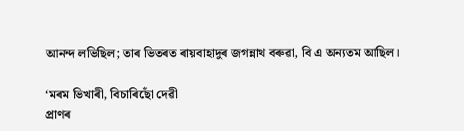আনন্দ লভিছিল; তাৰ ভিতৰত ৰায়বাহাদুৰ জগন্নাথ বৰুৱা, বি এ অন্যতম আছিল।

‘মৰম ভিখাৰী, বিচাৰিছোঁ দেৱী
প্রাণৰ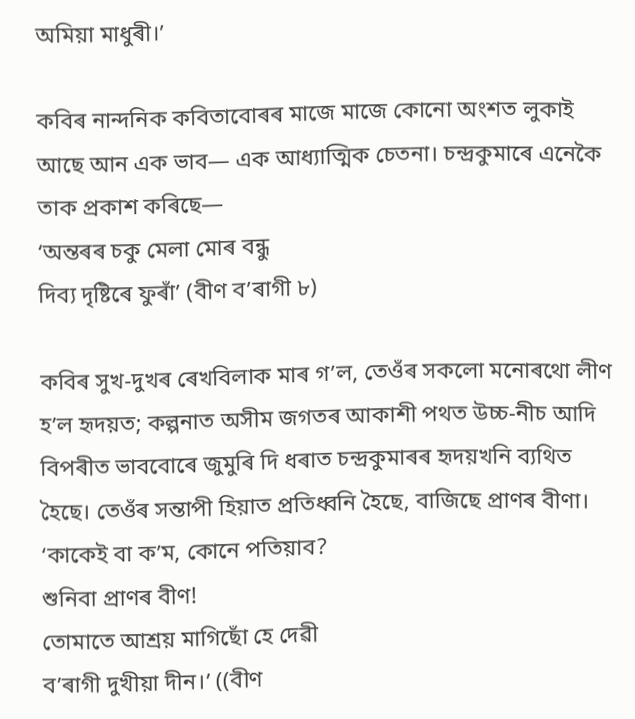অমিয়া মাধুৰী।’

কবিৰ নান্দনিক কবিতাবোৰৰ মাজে মাজে কোনো অংশত লুকাই আছে আন এক ভাব— এক আধ্যাত্মিক চেতনা। চন্দ্রকুমাৰে এনেকৈ তাক প্রকাশ কৰিছে—
‘অন্তৰৰ চকু মেলা মোৰ বন্ধু
দিব্য দৃষ্টিৰে ফুৰাঁ’ (বীণ ব’ৰাগী ৮)

কবিৰ সুখ-দুখৰ ৰেখবিলাক মাৰ গ’ল, তেওঁৰ সকলো মনোৰথো লীণ হ’ল হৃদয়ত; কল্পনাত অসীম জগতৰ আকাশী পথত উচ্চ-নীচ আদি বিপৰীত ভাববোৰে জুমুৰি দি ধৰাত চন্দ্রকুমাৰৰ হৃদয়খনি ব্যথিত হৈছে। তেওঁৰ সন্তাপী হিয়াত প্রতিধ্বনি হৈছে, বাজিছে প্রাণৰ বীণা।
‘কাকেই বা ক’ম, কোনে পতিয়াব?
শুনিবা প্রাণৰ বীণ!
তোমাতে আশ্রয় মাগিছোঁ হে দেৱী
ব’ৰাগী দুখীয়া দীন।’ ((বীণ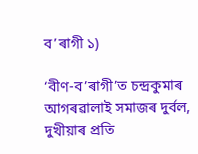ব’ৰাগী ১)

‘বীণ-ব’ৰাগী’ত চন্দ্রকুমাৰ আগৰৱালাই সমাজৰ দুৰ্বল, দুখীয়াৰ প্রতি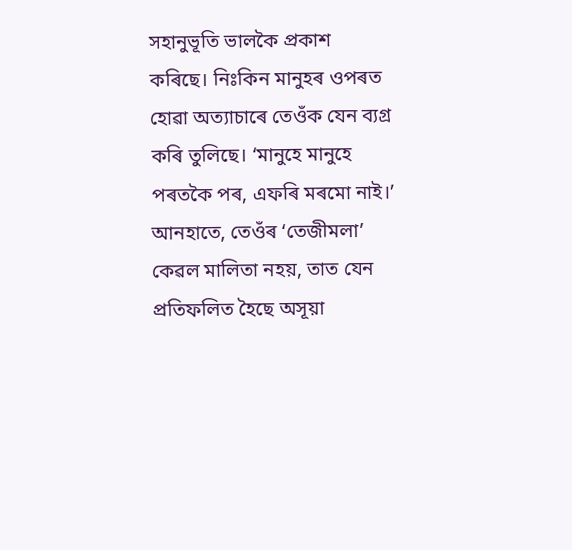সহানুভূতি ভালকৈ প্রকাশ কৰিছে। নিঃকিন মানুহৰ ওপৰত হোৱা অত্যাচাৰে তেওঁক যেন ব্যগ্র কৰি তুলিছে। ‘মানুহে মানুহে পৰতকৈ পৰ, এফৰি মৰমো নাই।’ আনহাতে, তেওঁৰ ‘তেজীমলা’ কেৱল মালিতা নহয়, তাত যেন প্রতিফলিত হৈছে অসূয়া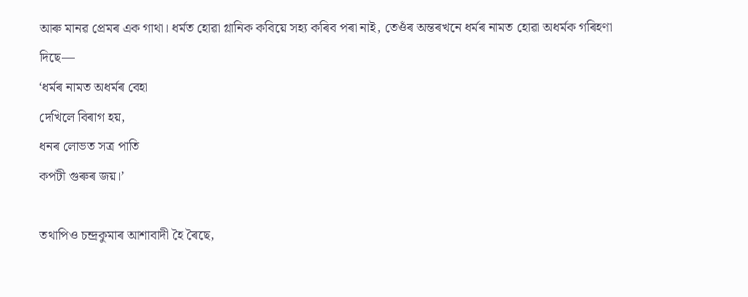আৰু মানৱ প্রেমৰ এক গাথা। ধৰ্মত হোৱা গ্লানিক কবিয়ে সহ্য কৰিব পৰা নাই, তেওঁৰ অন্তৰখনে ধৰ্মৰ নামত হোৱা অধৰ্মক গৰিহণা দিছে—
‘ধৰ্মৰ নামত অধৰ্মৰ বেহা
দেখিলে বিৰাগ হয়,
ধনৰ লোভত সত্র পাতি
কপটী গুৰুৰ জয়।’

তথাপিও চন্দ্রকুমাৰ আশাবাদী হৈ ৰৈছে,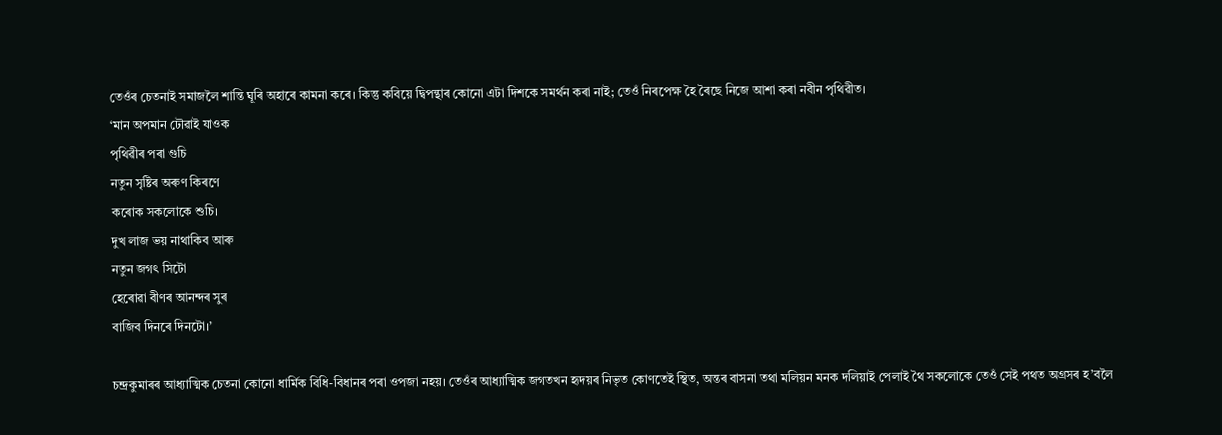তেওঁৰ চেতনাই সমাজলৈ শান্তি ঘূৰি অহাৰে কামনা কৰে। কিন্তু কবিয়ে দ্বিপন্থাৰ কোনো এটা দিশকে সমৰ্থন কৰা নাই; তেওঁ নিৰপেক্ষ হৈ ৰৈছে নিজে আশা কৰা নবীন পৃথিৱীত।
‘মান অপমান ঢৌৱাই যাওক
পৃথিৱীৰ পৰা গুচি
নতুন সৃষ্টিৰ অৰুণ কিৰণে
কৰোক সকলোকে শুচি।
দুখ লাজ ভয় নাথাকিব আৰু
নতুন জগৎ সিটো
হেৰোৱা বীণৰ আনন্দৰ সুৰ
বাজিব দিনৰে দিনটো।’

চন্দ্রকুমাৰৰ আধ্যাত্মিক চেতনা কোনো ধাৰ্মিক বিধি-বিধানৰ পৰা ওপজা নহয়। তেওঁৰ আধ্যাত্মিক জগতখন হৃদয়ৰ নিভৃত কোণতেই স্থিত, অন্তৰ বাসনা তথা মলিয়ন মনক দলিয়াই পেলাই থৈ সকলোকে তেওঁ সেই পথত অগ্রসৰ হ’বলৈ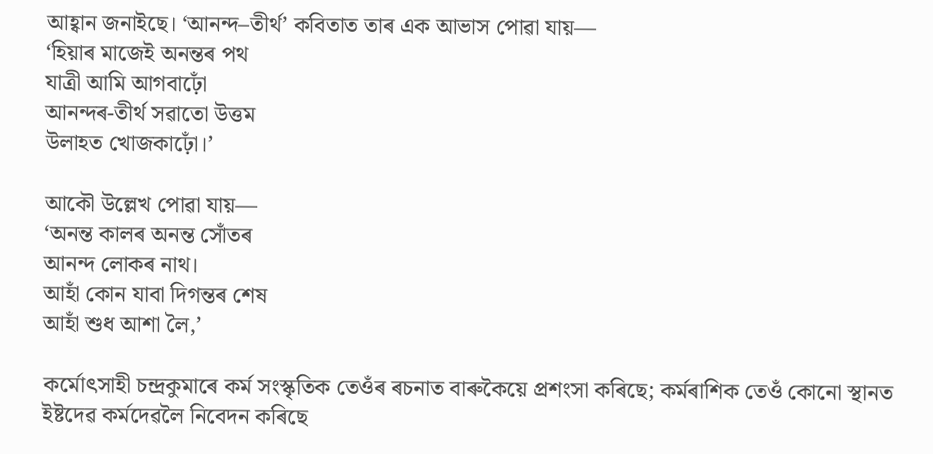আহ্বান জনাইছে। ‘আনন্দ–তীৰ্থ’ কবিতাত তাৰ এক আভাস পোৱা যায়—
‘হিয়াৰ মাজেই অনন্তৰ পথ
যাত্রী আমি আগবাঢ়োঁ
আনন্দৰ-তীৰ্থ সৱাতো উত্তম
উলাহত খোজকাঢ়োঁ।’

আকৌ উল্লেখ পোৱা যায়—
‘অনন্ত কালৰ অনন্ত সোঁতৰ
আনন্দ লোকৰ নাথ।
আহাঁ কোন যাবা দিগন্তৰ শেষ
আহাঁ শুধ আশা লৈ,’

কৰ্মোৎসাহী চন্দ্রকুমাৰে কৰ্ম সংস্কৃতিক তেওঁৰ ৰচনাত বাৰুকৈয়ে প্রশংসা কৰিছে; কৰ্মৰাশিক তেওঁ কোনো স্থানত ইষ্টদেৱ কৰ্মদেৱলৈ নিবেদন কৰিছে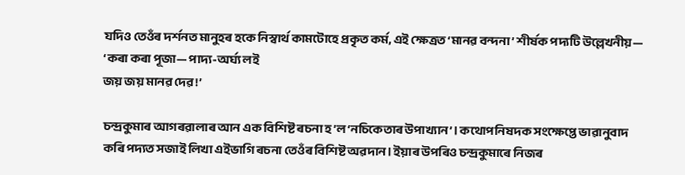যদিও তেওঁৰ দৰ্শনত মানুহৰ হকে নিস্বাৰ্থ কামটোহে প্রকৃত কৰ্ম, এই ক্ষেত্রত ‘মানৱ বন্দনা’ শীৰ্ষক পদ্যটি উল্লেখনীয়—
‘কৰা কৰা পূজা— পাদ্য-অৰ্ঘ্য লই
জয় জয় মানৱ দেৱ!’

চন্দ্রকুমাৰ আগৰৱালাৰ আন এক বিশিষ্ট ৰচনা হ’ল ‘নচিকেতাৰ উপাখ্যান’। কথোপনিষদক সংক্ষেপ্তে ভাৱানুবাদ কৰি পদ্যত সজাই লিখা এইভাগি ৰচনা তেওঁৰ বিশিষ্ট অৱদান। ইয়াৰ উপৰিও চন্দ্রকুমাৰে নিজৰ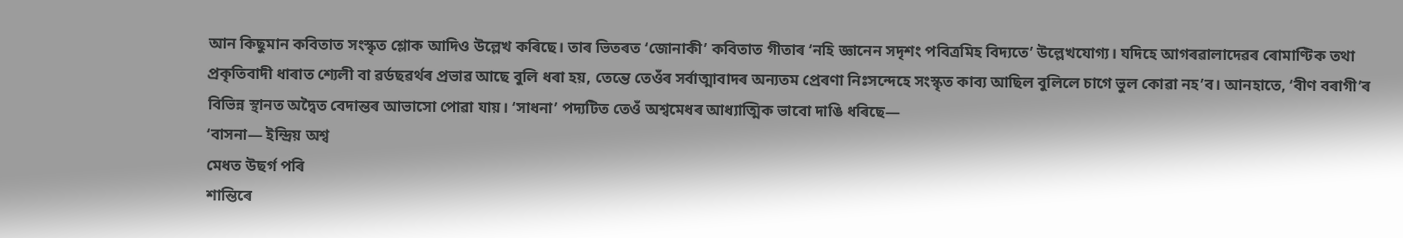আন কিছুমান কবিতাত সংস্কৃত শ্লোক আদিও উল্লেখ কৰিছে। তাৰ ভিতৰত ‘জোনাকী’ কবিতাত গীতাৰ ‘নহি জ্ঞানেন সদৃশং পবিত্রমিহ বিদ্যতে’ উল্লেখযোগ্য। যদিহে আগৰৱালাদেৱৰ ৰোমাণ্টিক তথা প্রকৃতিবাদী ধাৰাত শ্যেলী বা ৱৰ্ডছৱৰ্থৰ প্রভাৱ আছে বুলি ধৰা হয়, তেন্তে তেওঁৰ সৰ্বাত্মাবাদৰ অন্যতম প্রেৰণা নিঃসন্দেহে সংস্কৃত কাব্য আছিল বুলিলে চাগে ভুল কোৱা নহ’ব। আনহাতে, ‘বীণ বৰাগী’ৰ বিভিন্ন স্থানত অদ্বৈত বেদান্তৰ আভাসো পোৱা যায়। ‘সাধনা’ পদ্যটিত তেওঁ অশ্বমেধৰ আধ্যাত্মিক ভাবো দাঙি ধৰিছে—
‘বাসনা— ইন্দ্রিয় অশ্ব
মেধত উছৰ্গ পৰি
শান্তিৰে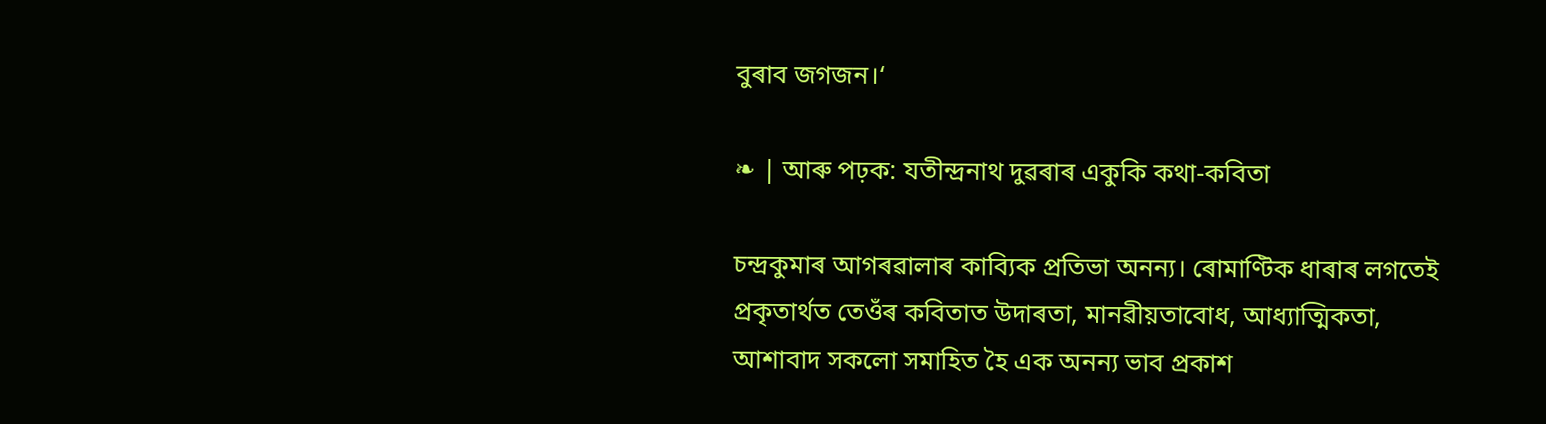বুৰাব জগজন।‘

❧ | আৰু পঢ়ক: যতীন্দ্ৰনাথ দুৱৰাৰ একুকি কথা-কবিতা

চন্দ্রকুমাৰ আগৰৱালাৰ কাব্যিক প্রতিভা অনন্য। ৰোমাণ্টিক ধাৰাৰ লগতেই প্রকৃতাৰ্থত তেওঁৰ কবিতাত উদাৰতা, মানৱীয়তাবোধ, আধ্যাত্মিকতা, আশাবাদ সকলো সমাহিত হৈ এক অনন্য ভাব প্রকাশ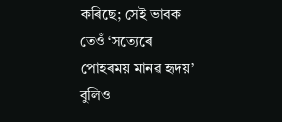কৰিছে; সেই ভাবক তেওঁ ‘সত্যেৰে পোহৰময় মানৱ হৃদয়’ বুলিও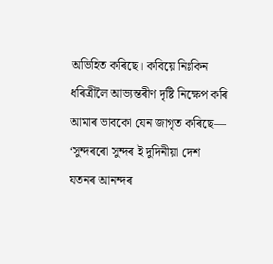অভিহিত কৰিছে। কবিয়ে নিঃকিন ধৰিত্রীলৈ আভ্যন্তৰীণ দৃষ্টি নিক্ষেপ কৰি আমাৰ ভাবকো যেন জাগৃত কৰিছে—
‘সুন্দৰৰো সুন্দৰ ই দুদিনীয়া দেশ
যতনৰ আনন্দৰ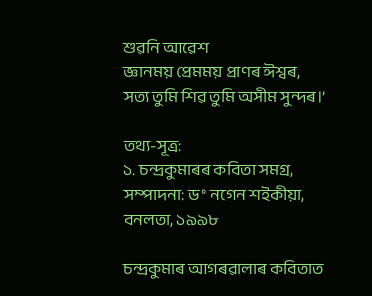শুৱনি আৱেশ
জ্ঞানময় প্রেমময় প্রাণৰ ঈশ্বৰ,
সত্য তুমি শিৱ তুমি অসীম সুন্দৰ।’

তথ্য-সূত্ৰ:
১. চন্দ্রকুমাৰৰ কবিতা সমগ্র, সম্পাদনা: ড° নগেন শইকীয়া, বনলতা, ১৯৯৮

চন্দ্রকুমাৰ আগৰৱালাৰ কবিতাত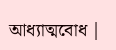আধ্যাত্মবোধ |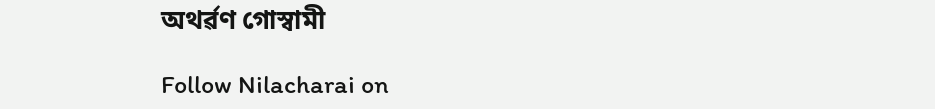অথৰ্ৱণ গোস্বামী

Follow Nilacharai on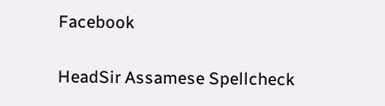Facebook

HeadSir Assamese Spellcheck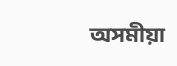অসমীয়া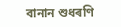বানান শুধৰণি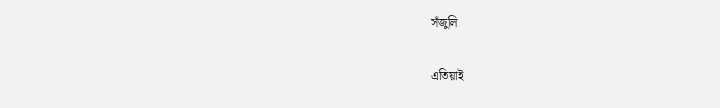সঁজুলি

এতিয়াই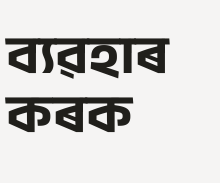ব্যৱহাৰ কৰক